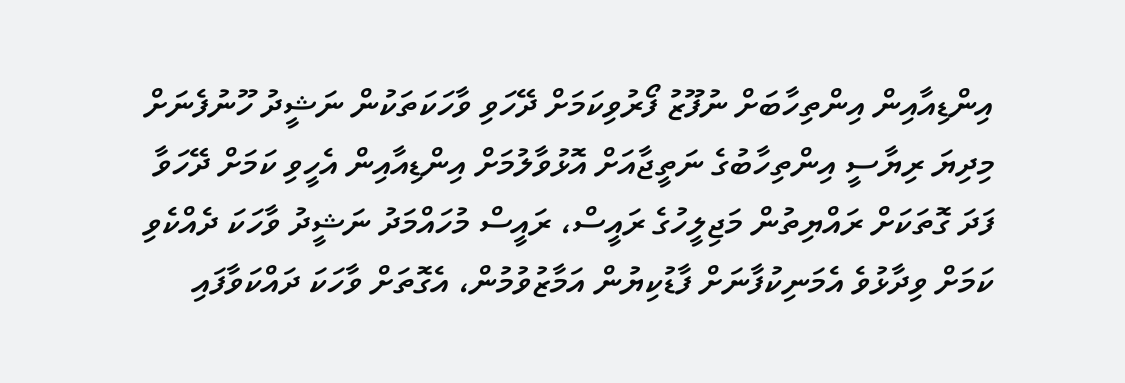އިންޑިއާއިން އިންތިހާބަށް ނުފޫޒު ފޯރުވިކަމަށް ދޭހަވި ވާހަކަތަކުން ނަޝީދު ހޫނުފެނަށް
މިދިޔަ ރިޔާސީ އިންތިހާބުގެ ނަތީޖާއަށް އޮޅުވާލުމަށް އިންޑިއާއިން އެހީވި ކަމަށް ދޭހަވާ ފަދަ ގޮތަކަށް ރައްޔިތުން މަޖިލީހުގެ ރައީސް، ރައީސް މުހައްމަދު ނަޝީދު ވާހަކަ ދެއްކެވި ކަމަށް ވިދާޅުވެ އެމަނިކުފާނަށް ފާޑުކިޔުން އަމާޒުވުމުން، އެގޮތަށް ވާހަކަ ދައްކަވާފައި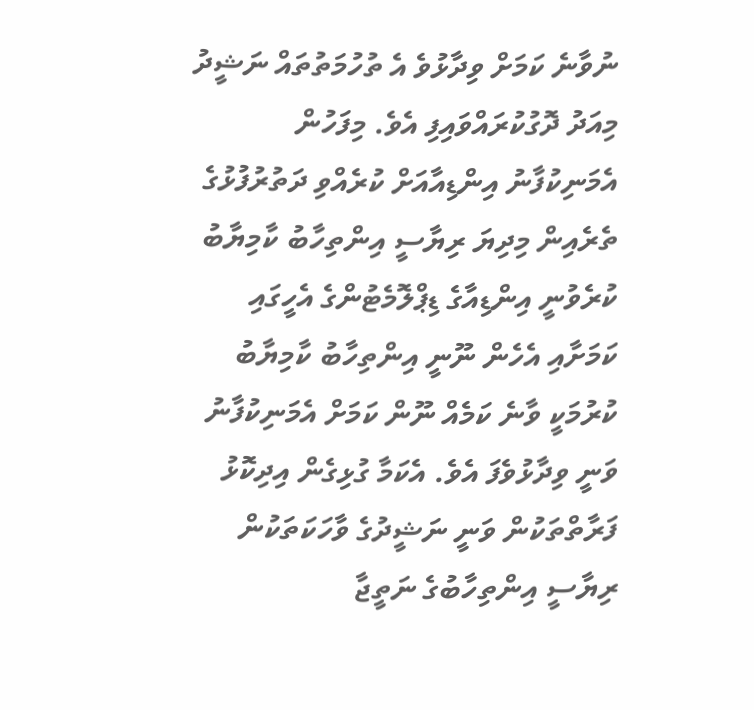ނުވާނެ ކަމަށް ވިދާޅުވެ އެ ތުހުމަތުތައް ނަޝީދު މިއަދު ދޮގުކުރައްވައިފި އެވެ. މިފަހުން އެމަނިކުފާނު އިންޑިއާއަށް ކުރެއްވި ދަތުރުފުޅުގެ ތެރެއިން މިދިޔަ ރިޔާސީ އިންތިހާބު ކާމިޔާބު ކުރެވުނީ އިންޑިއާގެ ޑިޕްލޮމެޓުންގެ އެހީގައި ކަމަށާއި އެހެން ނޫނީ އިންތިހާބު ކާމިޔާބު ކުރުމަކީ ވާނެ ކަމެއް ނޫން ކަމަށް އެމަނިކުފާނު ވަނީ ވިދާޅުވެފަ އެވެ. އެކަމާ ގުޅިގެން އިދިކޮޅު ފަރާތްތަކުން ވަނީ ނަޝީދުގެ ވާހަކަތަކުން ރިޔާސީ އިންތިހާބުގެ ނަތީޖާ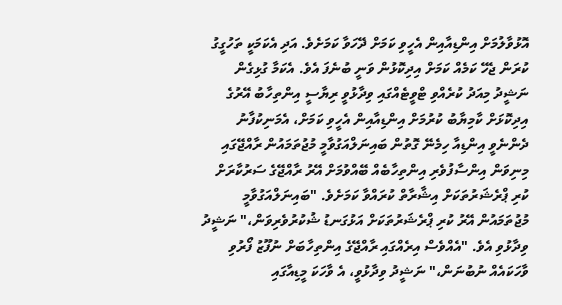އޮޅުވާލުމަށް އިންޑިއާއިން އެހީވި ކަމަށް ދޭހަވާ ކަމަށެވެ. އަދި އެކަމަކީ ތަހުގީގު ކުރަން ޖެހޭ ކަމެއް ކަމަށް އިދިކޮޅުން ވަނީ ބުނެފަ އެވެ. އެކަމާ ގުޅިގެން ނަޝީދު މިއަދު ކުރެއްވި ޓްވީޓެއްގައި ވިދާޅުވީ ރިޔާސީ އިންތިހާބު އޭރުގެ އިދިކޮޅަށް ކާމިޔާބު ކުރުމަށް އިންޑިއާއިން އެހީވި ކަމަށް، އެމަނިކުފާނު ދެންނެވީ އިންޑިއާ ހިމެނޭ ގޮތުން ބައިނަލްއަގުވާމީ މުޖުތަމައުން ރާއްޖޭގައި މިނިވަން އިންސާފުވެރި އިންތިހާބެއް ބޭއްވުމަށް އޭރު ރާއްޖޭގެ ސަރުކާރަށް ކުރި ޕްރެޝަރުތަކަށް އިޝާރާތް ކުރައްވާ ކަމަށެވެ. "ބައިނަލްއަގުވާމީ މުޖުތަމައުން އޭރު ކުރި ޕްރެޝަރުތަކަށް އަޅުގަނޑު ޝުކުރުވެރިވަން،" ނަޝީދު ވިދާޅުވި އެވެ. "އެއްވެސް އިރެއްގައި ރާއްޖޭގެ އިންތިހާބަށް ނުފޫޒު ފޯރުވި ވާހަކައެއް ނުބުނަން،" ނަޝީދު ވިދާޅުވީ، އެ ވާހަކަ މީޑިއާގައި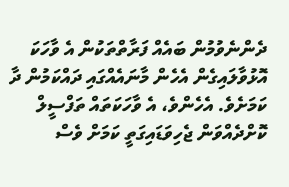ދެންނެވުމުން ބައެއް ފަރާތްތަކުން އެ ވާހަކަ އޮޅުވާލައިގެން އެހެން މާނައެއްގައި ދައްކަމުން ދާ ކަމަށެވެ. އެހެންވެ، އެ ވާހަކަތައް ތަފްސީލް ކޮށްދެއްވަން ޖެހިވަޑައިގަތީ ކަމަށް ވެސް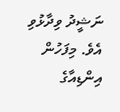ނަޝީދު ވިދާޅުވި އެވެ. މިފަހުން އިންޑިއާގެ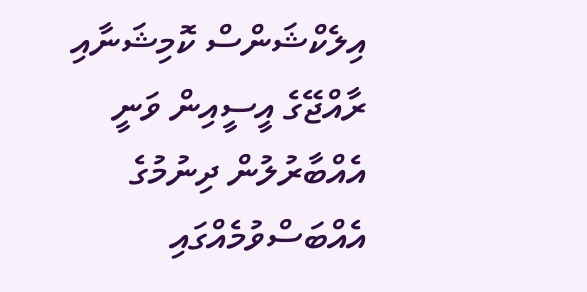އިލެކްޝަންސް ކޮމިޝަނާއި ރާއްޖޭގެ އީސީއިން ވަނީ އެއްބާރުލުން ދިނުމުގެ އެއްބަސްވުމެއްގައި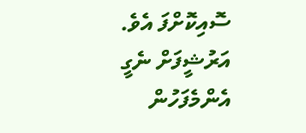ސޮއިކޮށްފަ އެވެ.
އަރުޝީފަށް ނެގީ
އެންމެފަހުން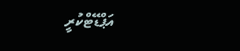އަޕްޑޭޓްކުރީ